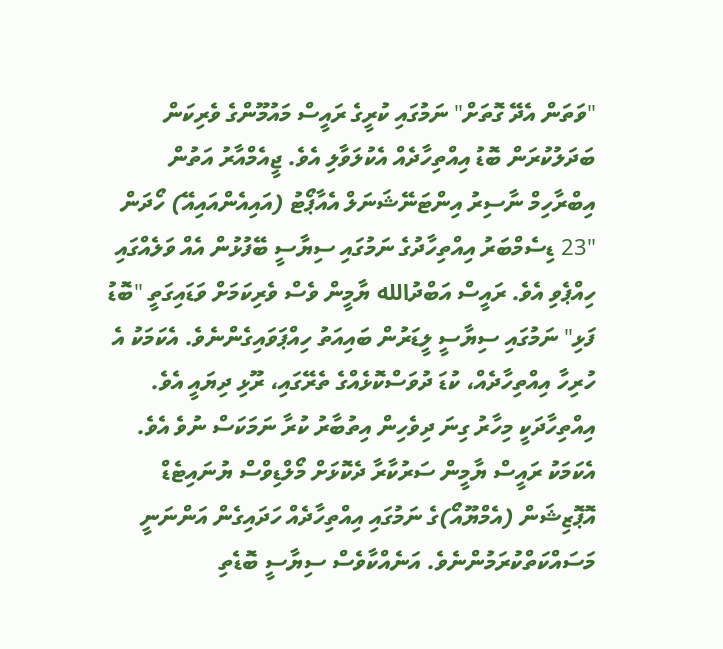"ވަތަން އެދޭ ގޮތަށް" ނަމުގައި ކުރީގެ ރައީސް މައުމޫންގެ ވެރިކަން ބަދަލުކުރަން ބޮޑު އިއްތިހާދެއް އެކުލަވާލި އެވެ. ޖީއެމްއާރު އަތުން އިބްރާހިމް ނާސިރު އިންޓަނޭޝަނަލް އެއާޕޯޓު (އައިއެންއައިއޭ) ހޯދަން "23 ޑިސެމްބަރު އިއްތިހާދުގެ ނަމުގައި ސިޔާސީ ބޭފުޅުން އެއް ވަލެއްގައި ހިއްޕެވި އެވެ. ރައީސް އަބްދުالله ޔާމީން ވެސް ވެރިކަމަށް ވަޑައިގަތީ "ބޮޑު ފަޅި" ނަމުގައި ސިޔާސީ ލީޑަރުން ބައިއަތު ހިއްޕަވައިގެންނެވެ. އެކަމަކު އެ ހުރިހާ އިއްތިހާދެއް، ކުޑަ ދުވަސްކޮޅެއްގެ ތެރޭގައި، ރޫޅި ދިޔައީ އެވެ.
އިއްތިހާދަކީ މިހާރު ގިނަ ދިވެހިން އިތުބާރު ކުރާ ނަމަކަސް ނުވެ އެވެ. އެކަމަކު ރައީސް ޔާމީން ސަރުކާރާ ދެކޮޅަށް މޯލްޑިވްސް ޔުނައިޓެޑް އޮޕޮޒިޝަން (އެމްޔޫއޯ)ގެ ނަމުގައި އިއްތިހާދެއް ހަދައިގެން އަންނަނީ މަސައްކަތްކުރަމުންނެވެ. އަނެއްކާވެސް ސިޔާސީ ބޮޑެތި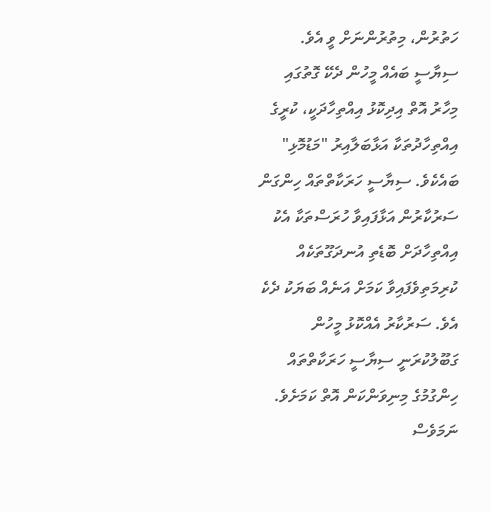ހަތުރުން، މިތުރުންނަށް ވީ އެވެ.
ސިޔާސީ ބައެއް މީހުން ދެކޭ ގޮތުގައި މިހާރު އޮތް އިދިކޮޅު އިއްތިހާދަކީ، ކުރީގެ އިއްތިހާދުތަކާ އަޅާބަލާއިރު "މަޑުމޮޅި" ބައެކެވެ. ސިޔާސީ ހަރަކާތްތައް ހިންގަން ސަރުކާރުން އަޅާފައިވާ ހުރަސްތަކާ އެކު އިއްތިހާދަށް ބޮޑެތި އުނދަގޫތަކެއް ކުރިމަތިވެފައިވާ ކަމަށް އަނެއް ބަޔަކު ދެކެ އެވެ. ސަރުކާރު އެއްކޮޅު މީހުން ގަބޫލުކުރަނީ ސިޔާސީ ހަރަކާތްތައް ހިންގުމުގެ މިނިވަންކަން އޮތް ކަމަށެވެ. ނަމަވެސް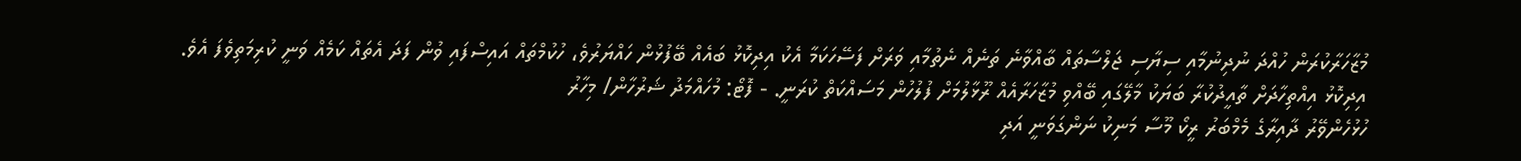މުޒާހަރާކުރަން ހުއްދަ ނުދިނުމާއި ސިޔާސި ޖަލްސާތައް ބާއްވާނެ ތަނެއް ނެތުމާއި ވަރަށް ފަސޭހަކަމާ އެކު އިދިކޮޅު ބައެއް ބޭފުޅުން ހައްޔަރުވެ، ހުކުމްތައް އައިސްފައި ވުން ފަދަ އެތައް ކަމެއް ވަނީ ކުރިމަތިވެފަ އެވެ.
އިދިކޮޅު އިއްތިހާދަށް ތާއީދުކުރާ ބަޔަކު މާލޭގައި ބޭއްވި މުޒާހަރާއެއް ރޫޅާލުމަށް ފުލުހުން މަސައްކަތް ކުރަނީ. - ފޮޓޯ: މުހައްމަދު ޝަރުހާން/ މިހާރު
ހުޅުހެންވޭރު ދާއިރާގެ މެމްބަރު ރީކޯ މޫސާ މަނިކު ނަންގަވަނީ އަދި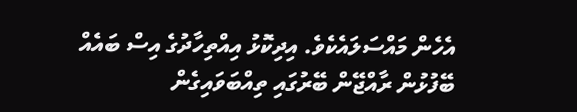އެހެން މައްސަލައެކެވެ. އިދިކޮޅު އިއްތިހާދުގެ އިސް ބައެއް ބޭފުޅުން ރާއްޖޭން ބޭރުގައި ތިއްބަވައިގެން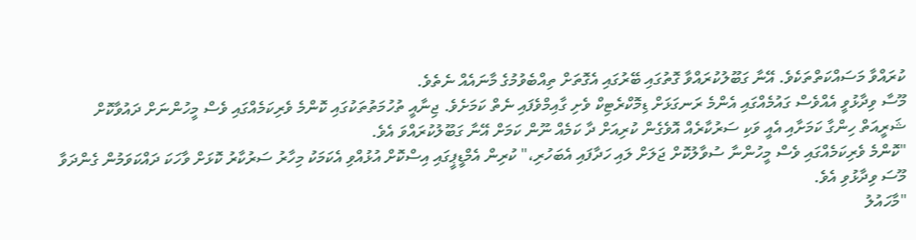ކުރައްވާ މަސައްކަތްތަކެވެ. އޭނާ ގަބޫލުކުރައްވާ ގޮތުގައި ބޭރުގައި އެގޮތަށް ތިއްބެވުމުގެ މާނައެއް ނެތެވެ.
މޫސާ ވިދާޅުވީ އެއްވެސް ގައުމެއްގައި އެންމެ ރަނގަޅަށް ޑިމޮކްރެޓިކް ވެށި ގާއިމްވެފައި ނެތް ކަމަށެވެ. ޖިނާއީ ތުހުމަތުތަކުގައި ކޮންމެ ވެރިކަމެއްގައި ވެސް މީހުންނަށް ދައުވާކޮށް ޝަރީއަތް ހިންގާ ކަމަށާއި އެއީ ވަކި ސަރުކާރެއް އޮވެގެން ކުރިއަށް ދާ ކަމެއް ނޫން ކަމަށް އޭނާ ގަބޫލުކުރައްވަ އެވެ.
"ކޮންމެ ވެރިކަމެއްގައި ވެސް މީހުންނާ ސުވާލުކޮށް ޖަލަށް ލައި ހަދާފައި އެބަހުރި،" ކުރިން އެމްޑީޕީގައި އިސްކޮށް އުޅުއްވި އެކަމަކު މިހާރު ސަރުކާރު ކޮޅަށް ވާހަކަ ދައްކަވަމުން ގެންދަވާ މޫސަ ވިދާޅުވި އެވެ.
"މާހައުލު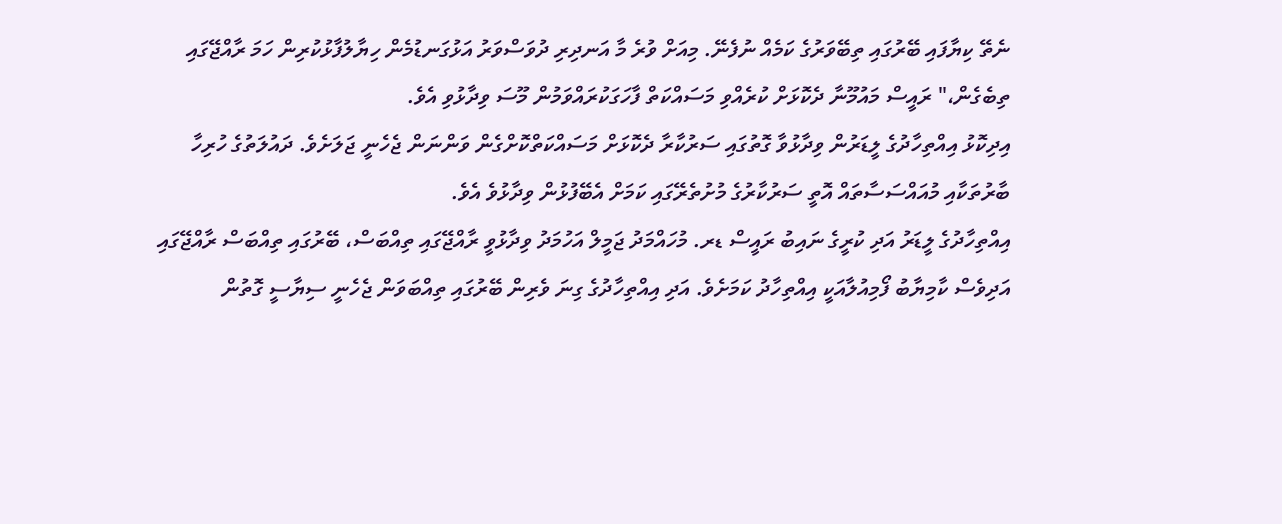ނެތޭ ކިޔާފައި ބޭރުގައި ތިބޭވަރުގެ ކަމެއް ނުފެނޭ. މިއަށް ވުރެ މާ އަނދިރި ދުވަސްވަރު އަޅުގަނޑުމެން ހިޔާލުފާޅުކުރިން ހަމަ ރާއްޖޭގައި ތިބެގެން،" ރައީސް މައުމޫނާ ދެކޮޅަށް ކުރެއްވި މަސައްކަތް ފާހަގަކުރައްވަމުން މޫސަ ވިދާޅުވި އެވެ.
އިދިކޮޅު އިއްތިހާދުގެ ލީޑަރުން ވިދާޅުވާ ގޮތުގައި ސަރުކާރާ ދެކޮޅަށް މަސައްކަތްކޮށްގެން ވަންނަން ޖެހެނީ ޖަލަށެވެ. ދައުލަތުގެ ހުރިހާ ބާރުތަކާއި މުއައްސަސާތައް އޮތީ ސަރުކާރުގެ މުށުތެރޭގައި ކަމަށް އެބޭފުޅުން ވިދާޅުވެ އެވެ.
އިއްތިހާދުގެ ލީޑަރު އަދި ކުރީގެ ނައިބު ރައީސް ޑރ. މުހައްމަދު ޖަމީލް އަހުމަދު ވިދާޅުވީ ރާއްޖޭގައި ތިއްބަސް، ބޭރުގައި ތިއްބަސް ރާއްޖޭގައި އަދިވެސް ކާމިޔާބު ފޯމިއުލާއަކީ އިއްތިހާދު ކަމަށެވެ. އަދި އިއްތިހާދުގެ ގިނަ ވެރިން ބޭރުގައި ތިއްބަވަން ޖެހެނީ ސިޔާސީ ގޮތުން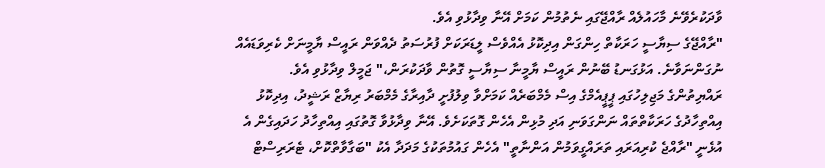ވާދަކުރެވޭނެ މާހައުލެއް ރާއްޖޭގައި ނެތުމުން ކަމަށް އޭނާ ވިދާޅުވި އެވެ.
"ރާއްޖޭގެ ސިޔާސީ ހަރަކާތް ހިންގަން އިދިކޮޅު އެއްވެސް ލީޑަރަކަށް ފުރުސަތު ދެއްވަން ރައީސް ޔާމީނަށް ކެރިވަޑައެއް ނުގަންނަވާނެ. އަޅުގަނޑު ބޭނުން ރައީސް ޔާމީނާ ސިޔާސީ ގޮތުން ވާދަކުރަން،" ޖަމީލް ވިދާޅުވި އެވެ.
ރައްޔިތުންގެ މަޖިލިހުގައި ޕީޕީއެމްގެ އިސް މެމްބަރެއް ކަމަށްވާ ވިލުފުށީ ދާއިރާގެ މެމްބަރު ރިޔާޒް ރަޝީދު، އިދިކޮޅު އިއްތިހާދުގެ ހަރަކާތްތައް ނަންގަވަނި އަދި މުޅިން އެހެން ގޮތަކަށެވެ. އޭނާ ވިދާޅުވާ ގޮތުގައި އިއްތިހާދު ހަދައިގެން އެ އުޅެނީ "ރާއްޖެ ކުރިއަރައި ތަރައްގީވަމުން އަންނާތީ" އެހެން ގައުމުތަކުގެ މަދަދާ އެކު "ބަގާވާތްކޮށް، ޓެރަރިސްޓް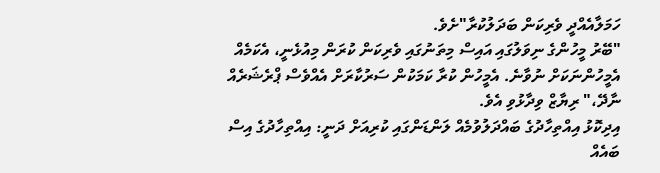ހަމަލާއެއްދީ ވެރިކަން ބަދަލުކުރާ"ށެވެ.
"ބޭރު މީހުންގެ ނިވަލުގައި އައިސް މިތަނުގައި ވެރިކަން ކުރަން މިއުޅެނީ، އެކަމެއް އެމީހުންނަކަށް ނުވާނެ. އެމީހުން ކުރާ ކަމަކުން ސަރުކާރަށް އެއްވެސް ޕްރެޝަރެއް ނާދޭ،" ރިޔާޒް ވިދާޅުވި އެވެ.
އިދިކޮޅު އިއްތިހާދުގެ ބައްދަލުވުމެއް ލަންޑަންގައި ކުރިއަށް ދަނީ: އިއްތިހާދުގެ އިސް ބައެއް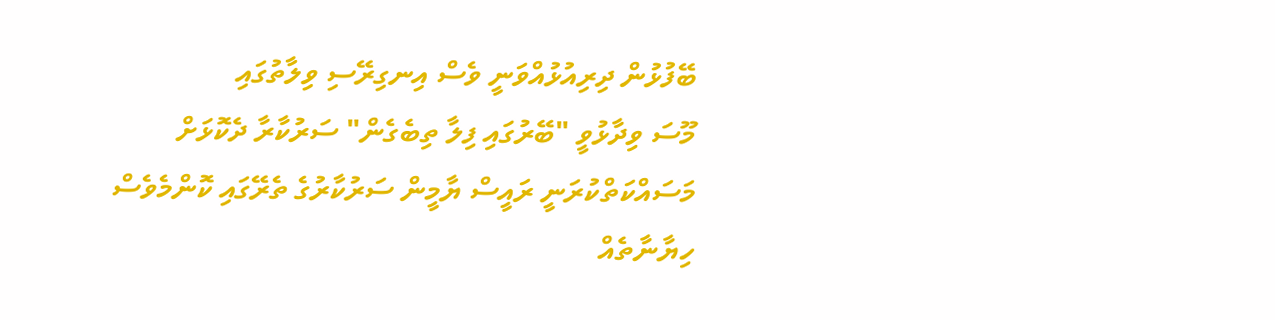ބޭފުޅުން ދިރިއުޅުއްވަނީ ވެސް އިނގިރޭސި ވިލާތުގައި
މޫސަ ވިދާޅުވީ "ބޭރުގައި ފިލާ ތިބެގެން" ސަރުކާރާ ދެކޮޅަށް މަސައްކަތްކުރަނީ ރައީސް ޔާމީން ސަރުކާރުގެ ތެރޭގައި ކޮންމެވެސް ހިޔާނާތެއް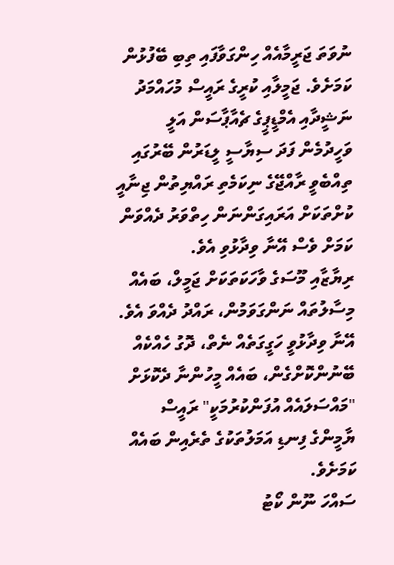ނުވަތަ ޖަރީމާއެއް ހިންގަވާފައި ތިބި ބޭފުޅުން ކަމަށެވެ. ޖަމީލާއި ކުރީގެ ރައީސް މުހައްމަދު ނަޝީދާއި އެމްޑީޕީގެ ޗެއާޕާސަން އަލީ ވަހީދުމެން ފަދަ ސިޔާސީ ލީޑަރުން ބޭރުގައި ތިއްބެވީ ރާއްޖޭގެ ނިކަމެތި ރައްޔިތުން ޖިނާއީ ކުށްތަކަށް އަރައިގަންނަން ހިތްވަރު ދެއްވަން ކަމަށް ވެސް އޭނާ ވިދާޅުވި އެވެ.
ރިޔާޒާއި މޫސަގެ ވާހަކަތަކަށް ޖަމީލް، ބައެއް މިސާލުތައް ނަންގަވަމުން، ރައްދު ދެއްވަ އެވެ.
އޭނާ ވިދާޅުވީ ހަގީގަތެއް ނެތް، ދޮގު ހެއްކެއް ބޭނުންކޮށްގެން، ބައެއް މީހުންނާ ދެކޮޅަށް "މައްސަލައެއް އުފަންކުރުމަކީ" ރައީސް ޔާމީންގެ ފިނޑި އަމަލުތަކުގެ ތެރެއިން ބައެއް ކަމަށެވެ.
ސައްހަ ނޫން ކޯޓު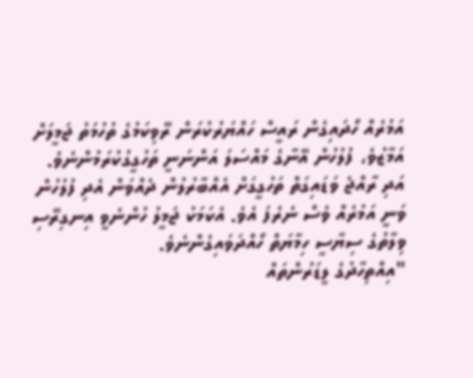އަމުރެއް ހޯދައިގެން ރައީސް ހައްޔަރުކުރަން ރޭވިކަމުގެ ތުހުމަތު ޖަމީލަށް އަމާޒުވެ، ފުލުހުން އޭނާގެ މައްސަލަ އަންނަނީ ތަހުގީގުކުރަމުންނެވެ. އަދި ރާއްޖެ ވަޑައިގަތް ތަހުގީގަށް އެއްބާރުލުން ދެއްވަން އެދި ފުލުހުން ވަނީ އަމުރެއް ވެސް ނެރެފަ އެވެ. އެކަމަކު ޖަމީލު ހުންނެވީ އިނގިރޭސި ވިލާތުގެ ސިޔާސީ ހިމާޔަތް ހޯއްދަވައިގެންނެވެ.
"އިއްތިހާދުގެ ލީޑަރުންތައް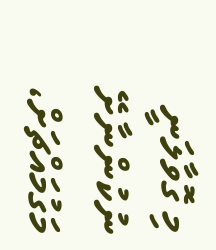މި ގޮވާލަނީ ނުކުންނާށޭ މަގުމައްޗަށް،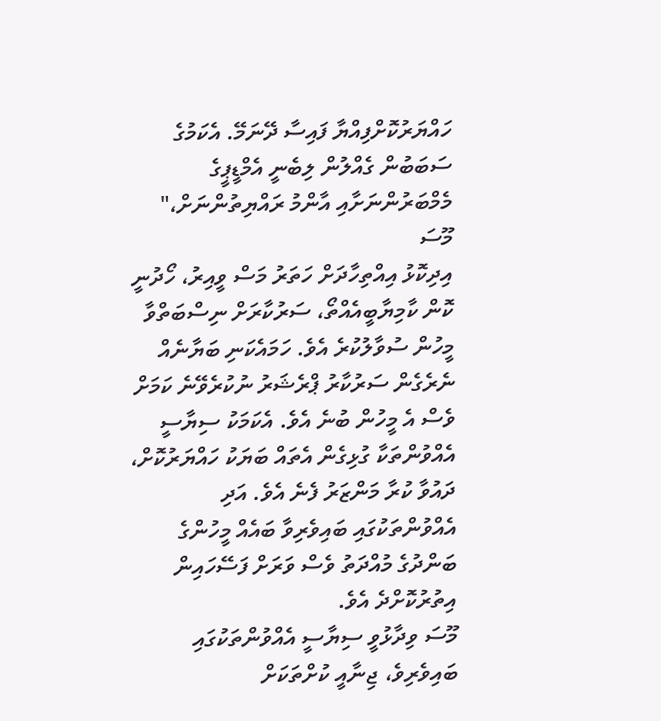ހައްޔަރުކޮށްފިއްޔާ ފައިސާ ދޭނަމޭ. އެކަމުގެ ސަބަބުން ގެއްލުން ލިބެނީ އެމްޑީޕީގެ މެމްބަރުންނަށާއި އާންމު ރައްޔިތުންނަށް،" މޫސަ
އިދިކޮޅު އިއްތިހާދަށް ހަތަރު މަސް ވީއިރު، ހޯދުނީ ކޮން ކާމިޔާބީއެއްތޯ، ސަރުކާރަށް ނިސްބަތްވާ މީހުން ސުވާލުކުރެ އެވެ. ހަމައެކަނި ބަޔާނެއް ނެރެގެން ސަރުކާރު ޕްރެޝަރު ނުކުރެވޭނެ ކަމަށް ވެސް އެ މީހުން ބުނެ އެވެ. އެކަމަކު ސިޔާސީ އެއްވުންތަކާ ގުޅިގެން އެތައް ބަޔަކު ހައްޔަރުކޮށް، ދައުވާ ކުރާ މަންޒަރު ފެނެ އެވެ. އަދި އެއްވުންތަކުގައި ބައިވެރިވާ ބައެއް މީހުންގެ ބަންދުގެ މުއްދަތު ވެސް ވަރަށް ފަސޭހައިން އިތުރުކޮށްދެ އެވެ.
މޫސަ ވިދާޅުވީ ސިޔާސީ އެއްވުންތަކުގައި ބައިވެރިވެ، ޖިނާއީ ކުށްތަކަށް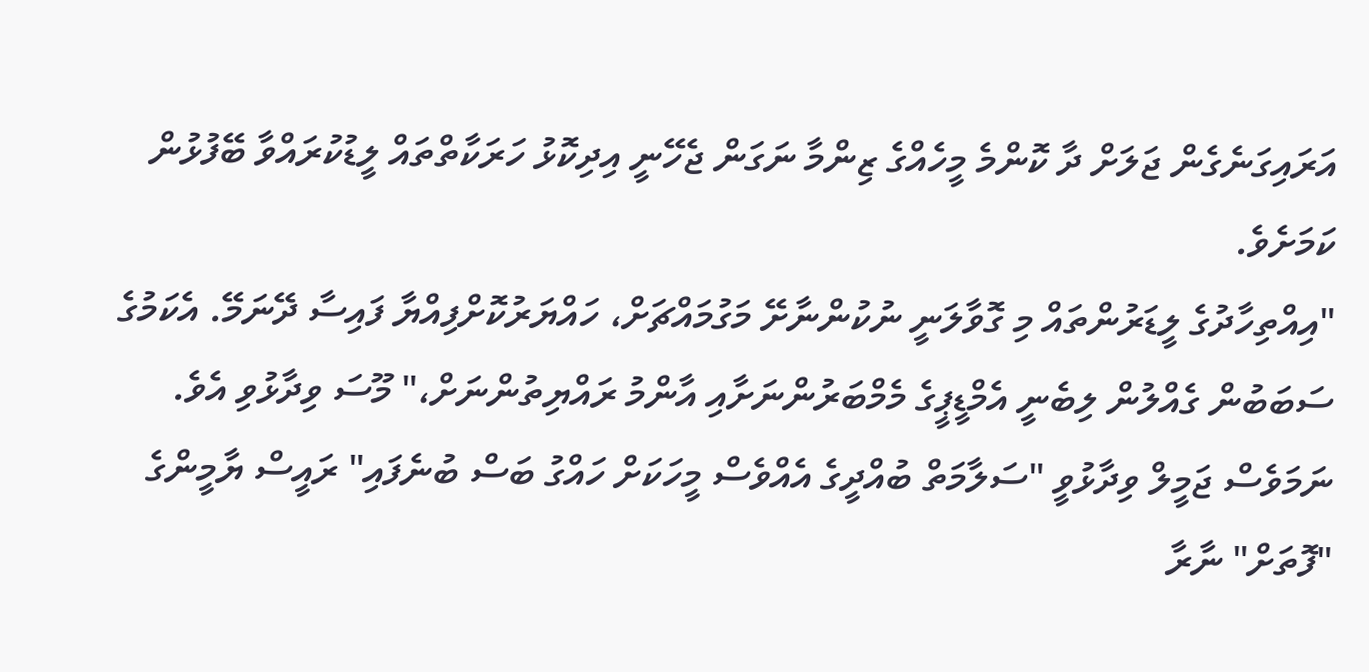އަރައިގަނެގެން ޖަލަށް ދާ ކޮންމެ މީހެއްގެ ޒިންމާ ނަގަން ޖެހޭނީ އިދިކޮޅު ހަރަކާތްތައް ލީޑުކުރައްވާ ބޭފުޅުން ކަމަށެވެ.
"އިއްތިހާދުގެ ލީޑަރުންތައް މި ގޮވާލަނީ ނުކުންނާށޭ މަގުމައްޗަށް، ހައްޔަރުކޮށްފިއްޔާ ފައިސާ ދޭނަމޭ. އެކަމުގެ ސަބަބުން ގެއްލުން ލިބެނީ އެމްޑީޕީގެ މެމްބަރުންނަށާއި އާންމު ރައްޔިތުންނަށް،" މޫސަ ވިދާޅުވި އެވެ.
ނަމަވެސް ޖަމީލް ވިދާޅުވީ "ސަލާމަތް ބުއްދީގެ އެއްވެސް މީހަކަށް ހައްގު ބަސް ބުނެފައި" ރައީސް ޔާމީންގެ "ފޮތަށް" ނާރާ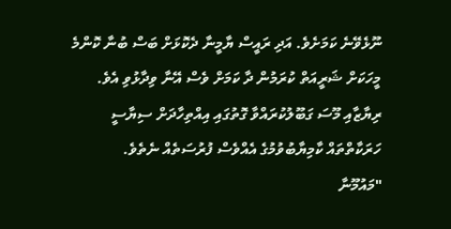ނޫޅެވޭނެ ކަމަށެވެ. އަދި ރައީސް ޔާމީނާ ދެކޮޅަށް ބަސް ބުނާ ކޮންމެ މީހަކަށް ޝަރީއަތް ކުރަމުން ދާ ކަމަށް ވެސް އޭނާ ވިދާޅުވި އެވެ.
ރިޔާޒާއި މޫސަ ގަބޫލުކުރައްވާ ގޮތުގައި އިއްތިހާދަށް ސިޔާސީ ހަރަކާތްތައް ކާމިޔާބުވުމުގެ އެއްވެސް ފުރުސަތެއް ނެތެވެ.
"މައުމޫނާ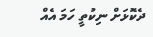ދެކޮޅަށް ނިކުތީ ހަމަ އެއް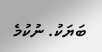ބަޔަކު. ނުކުމެ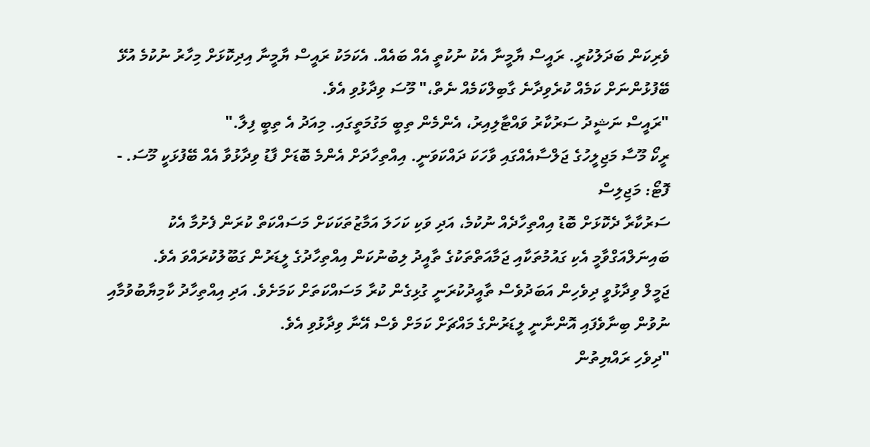ވެރިކަން ބަދަލުކުރީ. ރައީސް ޔާމީނާ އެކު ނުކުތީ އެއް ބައެއް. އެކަމަކު ރައީސް ޔާމީނާ އިދިކޮޅަށް މިހާރު ނުކުމެ އުޅޭ ބޭފުޅުންނަށް ކަމެއް ކުރެވިދާނެ ގާބިލްކަމެއް ނެތް،" މޫސަ ވިދާޅުވި އެވެ.
"ރައީސް ނަޝީދު ސަރުކާރު ވައްޓާލިއިރު، އެންމެން ތިބީ މަގުމަތީގައި. މިއަދު އެ ތިބީ ފިލާ."
ރީކޯ މޫސާ މަޖިލީހުގެ ޖަލްސާއެއްގައި ވާހަކަ ދައްކަވަނީ. އިއްތިހާދަށް އެންމެ ބޮޑަށް ފާޑު ވިދާޅުވާ އެއް ބޭފުޅަކީ މޫސަ. - ފޮޓޯ: މަޖިލިސް
ސަރުކާރާ ދެކޮޅަށް ބޮޑު އިއްތިހާދެއް ނުކުމެ، އަދި ވަކި ކަހަލަ އަމާޒުތަކަކަށް މަސައްކަތް ކުރަން ފެށުމާ އެކު ބައިނަލްއަގްވާމީ އެކި ގައުމުތަކާއި ޖަމާއަތްތަކުގެ ތާއީދު ލިބުނުކަން އިއްތިހާދުގެ ލީޑަރުން ގަބޫލުކުރައްވަ އެވެ.
ޖަމީލް ވިދާޅުވީ ދިވެހިން އަބަދުވެސް ތާއީދުކުރަނީ ގުޅިގެން ކުރާ މަސައްކަތަށް ކަމަށެވެ. އަދި އިއްތިހާދު ކާމިޔާބުވުމާއި ނުވުން ބިނާވެފައި އޮންނާނީ ލީޑަރުންގެ މައްޗަށް ކަމަށް ވެސް އޭނާ ވިދާޅުވި އެވެ.
"ދިވެހި ރައްޔިތުން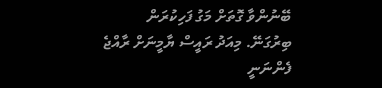ބޭނުންވާ ގޮތަށް މަގު ފަހިކުރަން ބިރުގަނޭ. މިއަދު ރައީސް ޔާމީނަށް ރާއްޖެ ފެންނަނީ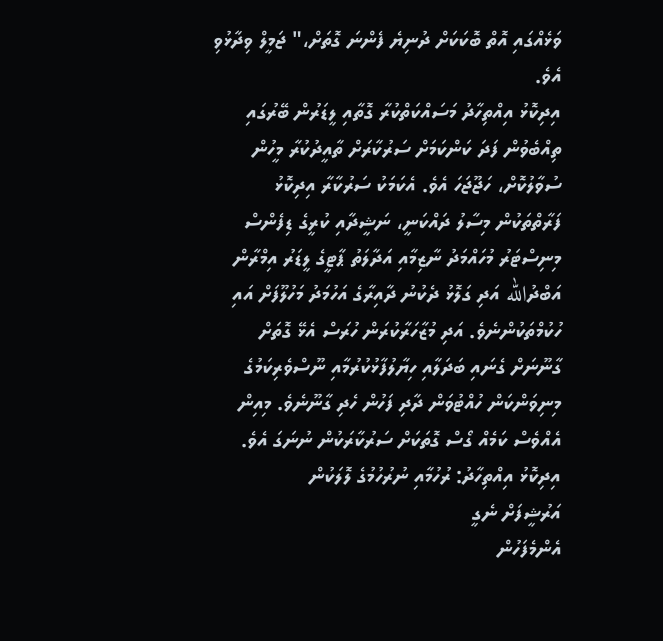ވަޅެއްގައި އޮތް ބޮކަކަށް ދުނިޔެ ފެންނަ ގޮތަށް،" ޖަމީލް ވިދާޅުވި އެވެ.
އިދިކޮޅު އިއްތިހާދު މަސައްކަތްކުރާ ގޮތާއި ލީޑަރުން ބޭރުގައި ތިއްބެވުން ފަދަ ކަންކަމަށް ސަރުކާރަށް ތާއީދުކުރާ މީހުން ސުވާލުކޮށް، ހަޖޫޖަހަ އެވެ. އެކަމަކު ސަރުކާރާ އިދިކޮޅު ފަރާތްތަކުން މިސާލު ދައްކަނީ، ނަޝީދާއި ކުރީގެ ޑިފެންސް މިނިސްޓަރު މުހައްމަދު ނާޒިމާއި އަދާލަތު ޕާޓީގެ ލީޑަރު އިމްރާން އަބްދުالله އަދި ގަލޮޅު ދެކުނު ދާއިރާގެ އަހުމަދު މަހުލޫފަށް އައި ހުކުމްތަކުންނެވެ. އަދި މުޒާހަރާކުރަން ހުރަސް އެޅޭ ގޮތަށް ގާނޫނަށް ގެނައި ބަދަލާއި ހިޔާލުފާޅުކުރުމާއި ނޫސްވެރިކަމުގެ މިނިވަންކަން ހުއްޓުވަން ދާދި ފަހުން ހެދި ގާނޫނެވެ. މިއިން އެއްވެސް ކަމެއް ގޯސް ގޮތަކަށް ސަރުކާރަކުން ނުނަގަ އެވެ.
އިދިކޮޅު އިއްތިހާދު: ރުހުމާއި ނުރުހުމުގެ ލޮލަކުން
އަރުޝީފަށް ނެގީ
އެންމެފަހުން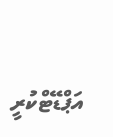އަޕްޑޭޓްކުރީ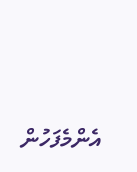އެންމެފަހުން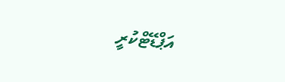އަޕްޑޭޓްކުރީ